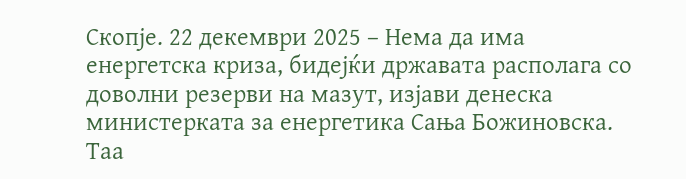Скопје. 22 декември 2025 – Нема да има енергетска криза, бидејќи државата располага со доволни резерви на мазут, изјави денеска министерката за енергетика Сања Божиновска. Таа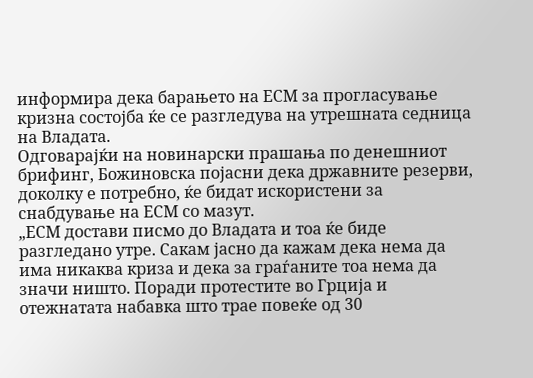информира дека барањето на ЕСМ за прогласување кризна состојба ќе се разгледува на утрешната седница на Владата.
Одговарајќи на новинарски прашања по денешниот брифинг, Божиновска појасни дека државните резерви, доколку е потребно, ќе бидат искористени за снабдување на ЕСМ со мазут.
„ЕСМ достави писмо до Владата и тоа ќе биде разгледано утре. Сакам јасно да кажам дека нема да има никаква криза и дека за граѓаните тоа нема да значи ништо. Поради протестите во Грција и отежнатата набавка што трае повеќе од 30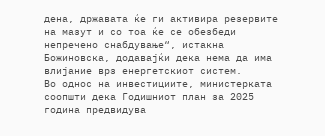дена, државата ќе ги активира резервите на мазут и со тоа ќе се обезбеди непречено снабдување“, истакна Божиновска, додавајќи дека нема да има влијание врз енергетскиот систем.
Во однос на инвестициите, министерката соопшти дека Годишниот план за 2025 година предвидува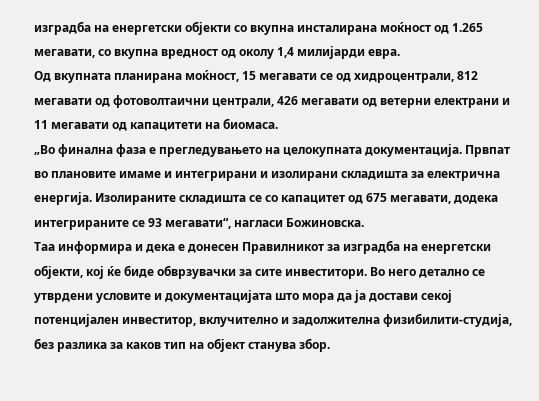изградба на енергетски објекти со вкупна инсталирана моќност од 1.265 мегавати, со вкупна вредност од околу 1,4 милијарди евра.
Од вкупната планирана моќност, 15 мегавати се од хидроцентрали, 812 мегавати од фотоволтаични централи, 426 мегавати од ветерни електрани и 11 мегавати од капацитети на биомаса.
„Во финална фаза е прегледувањето на целокупната документација. Првпат во плановите имаме и интегрирани и изолирани складишта за електрична енергија. Изолираните складишта се со капацитет од 675 мегавати, додека интегрираните се 93 мегавати“, нагласи Божиновска.
Таа информира и дека е донесен Правилникот за изградба на енергетски објекти, кој ќе биде обврзувачки за сите инвеститори. Во него детално се утврдени условите и документацијата што мора да ја достави секој потенцијален инвеститор, вклучително и задолжителна физибилити-студија, без разлика за каков тип на објект станува збор.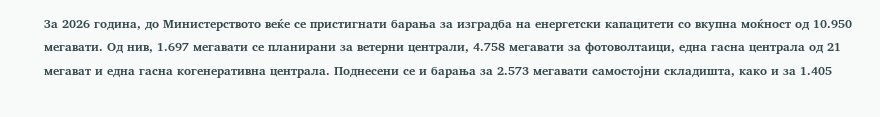За 2026 година, до Министерството веќе се пристигнати барања за изградба на енергетски капацитети со вкупна моќност од 10.950 мегавати. Од нив, 1.697 мегавати се планирани за ветерни централи, 4.758 мегавати за фотоволтаици, една гасна централа од 21 мегават и една гасна когенеративна централа. Поднесени се и барања за 2.573 мегавати самостојни складишта, како и за 1.405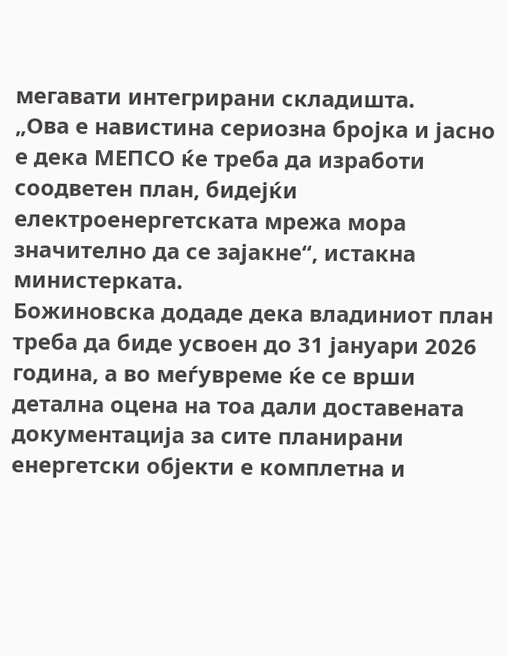мегавати интегрирани складишта.
„Ова е навистина сериозна бројка и јасно е дека МЕПСО ќе треба да изработи соодветен план, бидејќи електроенергетската мрежа мора значително да се зајакне“, истакна министерката.
Божиновска додаде дека владиниот план треба да биде усвоен до 31 јануари 2026 година, а во меѓувреме ќе се врши детална оцена на тоа дали доставената документација за сите планирани енергетски објекти е комплетна и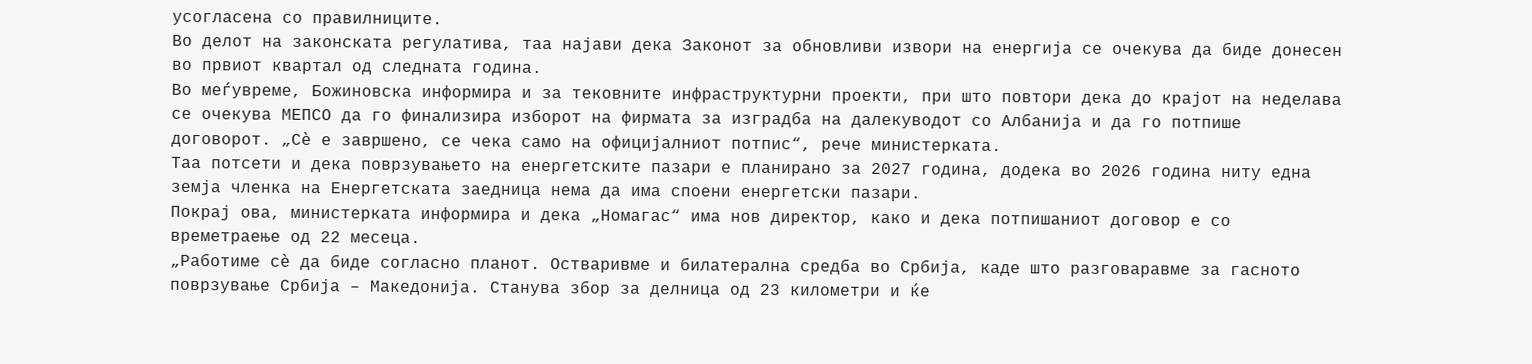усогласена со правилниците.
Во делот на законската регулатива, таа најави дека Законот за обновливи извори на енергија се очекува да биде донесен во првиот квартал од следната година.
Во меѓувреме, Божиновска информира и за тековните инфраструктурни проекти, при што повтори дека до крајот на неделава се очекува МЕПСО да го финализира изборот на фирмата за изградба на далекуводот со Албанија и да го потпише договорот. „Сè е завршено, се чека само на официјалниот потпис“, рече министерката.
Таа потсети и дека поврзувањето на енергетските пазари е планирано за 2027 година, додека во 2026 година ниту една земја членка на Енергетската заедница нема да има споени енергетски пазари.
Покрај ова, министерката информира и дека „Номагас“ има нов директор, како и дека потпишаниот договор е со времетраење од 22 месеца.
„Работиме сè да биде согласно планот. Остваривме и билатерална средба во Србија, каде што разговаравме за гасното поврзување Србија – Македонија. Станува збор за делница од 23 километри и ќе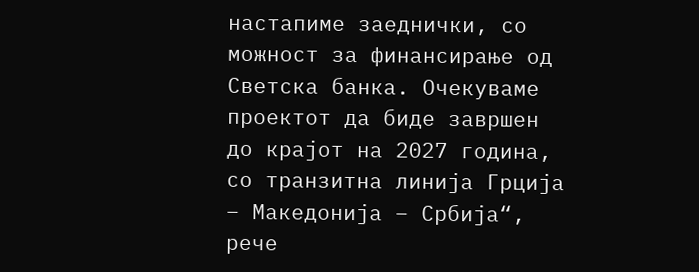настапиме заеднички, со можност за финансирање од Светска банка. Очекуваме проектот да биде завршен до крајот на 2027 година, со транзитна линија Грција – Македонија – Србија“, рече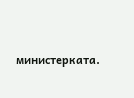министерката.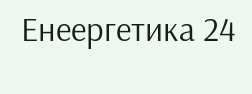Енеергетика 24